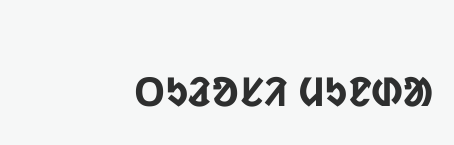ᱛᱩᱲᱚᱥᱤ ᱢᱩᱱᱰᱟ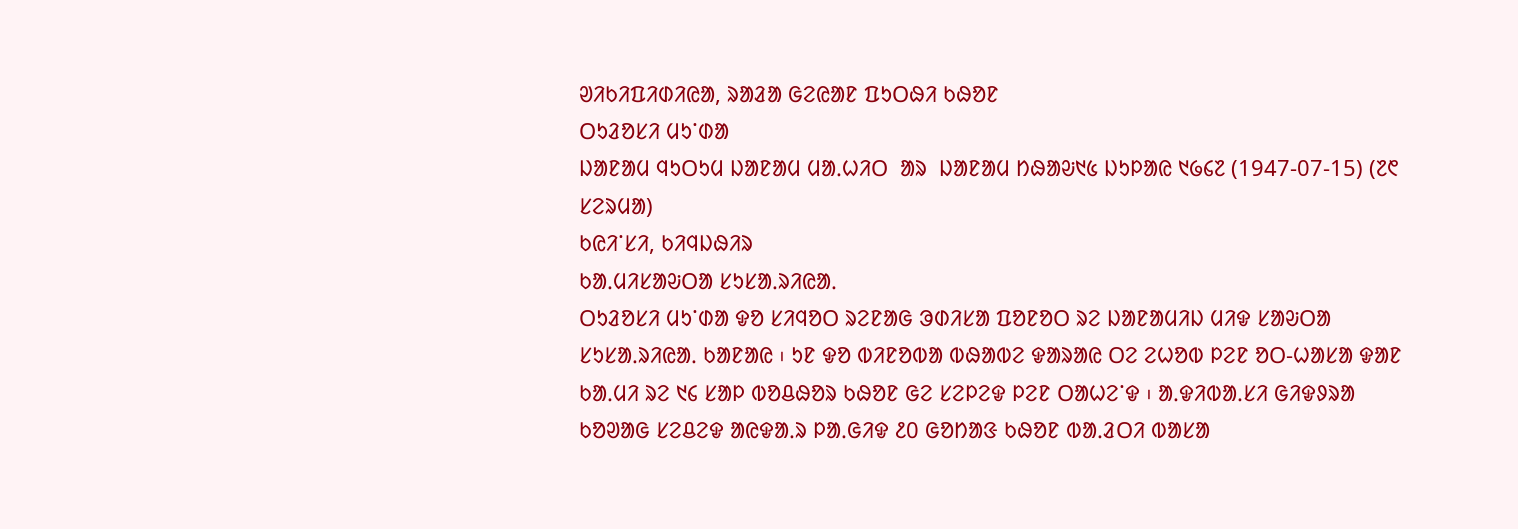ᱣᱤᱠᱤᱯᱤᱰᱤᱭᱟ, ᱨᱟᱲᱟ ᱜᱮᱭᱟᱱ ᱯᱩᱛᱷᱤ ᱠᱷᱚᱱ
ᱛᱩᱲᱚᱥᱤ ᱢᱩᱸᱰᱟ
ᱡᱟᱱᱟᱢ ᱧᱩᱛᱩᱢ ᱡᱟᱱᱟᱢ ᱢᱟᱹᱦᱤᱛ  ᱟᱨ  ᱡᱟᱱᱟᱢ ᱴᱷᱟᱶ᱑᱕ ᱡᱩᱞᱟᱭ ᱑᱙᱔᱗ (1947-07-15) (᱗᱖ ᱥᱮᱨᱢᱟ)
ᱠᱭᱤᱸᱥᱤ, ᱠᱤᱧᱡᱷᱤᱨ
ᱠᱟᱹᱢᱤᱥᱟᱶᱛᱟ ᱥᱩᱥᱟᱹᱨᱤᱭᱟᱹ
ᱛᱩᱲᱚᱥᱤ ᱢᱩᱸᱰᱟ ᱫᱚ ᱥᱤᱧᱚᱛ ᱨᱮᱱᱟᱜ ᱳᱰᱤᱥᱟ ᱯᱚᱱᱚᱛ ᱨᱮ ᱡᱟᱱᱟᱢᱤᱡ ᱢᱤᱫ ᱥᱟᱶᱛᱟ ᱥᱩᱥᱟᱹᱨᱤᱭᱟᱹ ᱠᱟᱱᱟᱭ ᱾ ᱩᱱ ᱫᱚ ᱵᱤᱱᱚᱵᱟ ᱵᱷᱟᱵᱮ ᱫᱟᱨᱟᱭ ᱛᱮ ᱮᱦᱚᱵ ᱞᱮᱱ ᱚᱛ-ᱦᱟᱥᱟ ᱫᱟᱱ ᱠᱟᱹᱢᱤ ᱨᱮ ᱑᱔ ᱥᱟᱞ ᱵᱚᱪᱷᱚᱨ ᱠᱷᱚᱱ ᱜᱮ ᱥᱮᱞᱮᱫ ᱞᱮᱱ ᱛᱟᱦᱮᱸᱫ ᱾ ᱟᱹᱫᱤᱵᱟᱹᱥᱤ ᱜᱤᱫᱽᱨᱟ ᱠᱚᱣᱟᱜ ᱥᱮᱪᱮᱫ ᱟᱭᱫᱟᱹᱨ ᱞᱟᱹᱜᱤᱫ ᱒᱐ ᱜᱚᱴᱟᱝ ᱠᱷᱚᱱ ᱵᱟᱹᱲᱛᱤ ᱵᱟᱥᱟ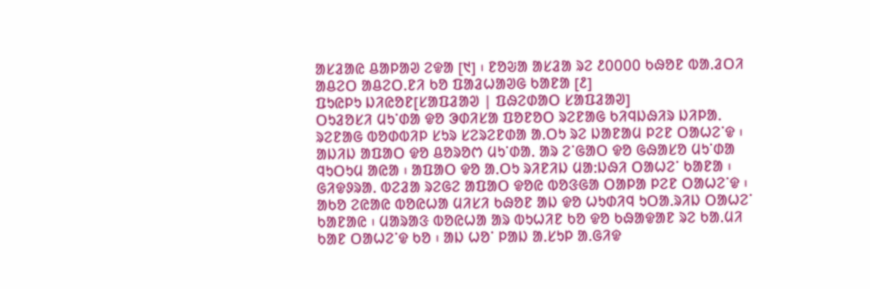ᱟᱥᱲᱟᱭ ᱪᱟᱞᱟᱣ ᱮᱫᱟ [᱑] ᱾ ᱱᱚᱶᱟ ᱟᱥᱲᱟ ᱨᱮ ᱒᱐᱐᱐᱐ ᱠᱷᱚᱱ ᱵᱟᱹᱲᱛᱤ ᱟᱪᱮᱛ ᱟᱪᱮᱛᱹᱱᱤ ᱠᱚ ᱯᱟᱲᱦᱟᱣᱜ ᱠᱟᱱᱟ [᱒]
ᱯᱩᱭᱞᱩ ᱡᱤᱭᱚᱱ[ᱥᱟᱯᱲᱟᱣ | ᱯᱷᱮᱰᱟᱛ ᱥᱟᱯᱲᱟᱣ]
ᱛᱩᱲᱚᱥᱤ ᱢᱩᱸᱰᱟ ᱫᱚ ᱳᱰᱤᱥᱟ ᱯᱚᱱᱚᱛ ᱨᱮᱱᱟᱜ ᱠᱤᱧᱡᱷᱤᱨ ᱡᱤᱞᱟᱹ ᱨᱮᱱᱟᱜ ᱵᱚᱰᱵᱤᱞ ᱥᱩᱨ ᱥᱮᱨᱮᱱᱰᱟ ᱟᱹᱛᱩ ᱨᱮ ᱡᱟᱱᱟᱢ ᱞᱮᱱ ᱛᱟᱦᱮᱸᱫ ᱾ ᱟᱡᱤᱡ ᱟᱯᱟᱛ ᱫᱚ ᱪᱚᱨᱚᱬ ᱢᱩᱸᱰᱟᱹ ᱟᱨ ᱮᱸᱜᱟᱛ ᱫᱚ ᱜᱷᱟᱥᱚ ᱢᱩᱸᱰᱟ ᱧᱩᱛᱩᱢ ᱟᱭᱟ ᱾ ᱟᱯᱟᱛ ᱫᱚ ᱟᱹᱛᱩ ᱨᱤᱱᱤᱡ ᱢᱟᱺᱡᱷᱤ ᱛᱟᱦᱮᱸ ᱠᱟᱱᱟ ᱾ ᱜᱤᱫᱽᱨᱟᱹ ᱵᱮᱲᱟ ᱨᱮᱜᱮ ᱟᱯᱟᱛ ᱫᱚᱭ ᱵᱚᱝᱜᱟ ᱛᱟᱞᱟ ᱞᱮᱱ ᱛᱟᱦᱮᱸᱫ ᱾ ᱟᱠᱚ ᱮᱭᱟᱭ ᱵᱚᱭᱦᱟ ᱢᱤᱥᱤ ᱠᱷᱚᱱ ᱟᱡ ᱫᱚ ᱦᱩᱰᱤᱧ ᱩᱛᱟᱹᱨᱤᱡ ᱛᱟᱦᱮᱸ ᱠᱟᱱᱟᱭ ᱾ ᱢᱟᱨᱟᱝ ᱵᱚᱭᱦᱟ ᱟᱨ ᱵᱩᱦᱤᱱ ᱠᱚ ᱫᱚ ᱠᱷᱟᱫᱟᱱ ᱨᱮ ᱠᱟᱹᱢᱤ ᱠᱟᱱ ᱛᱟᱦᱮᱸᱫ ᱠᱚ ᱾ ᱟᱡ ᱦᱚᱸ ᱞᱟᱡ ᱟᱹᱥᱩᱞ ᱟᱹᱜᱤᱫ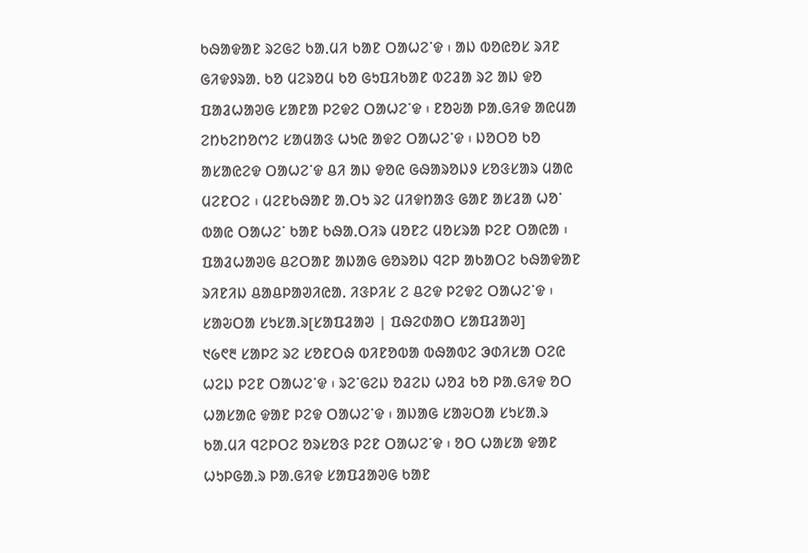ᱠᱷᱟᱫᱟᱱ ᱨᱮᱜᱮ ᱠᱟᱹᱢᱤ ᱠᱟᱱ ᱛᱟᱦᱮᱸᱫ ᱾ ᱟᱡ ᱵᱚᱭᱚᱥ ᱨᱤᱱ ᱜᱤᱫᱽᱨᱟᱹ ᱠᱚ ᱢᱮᱨᱚᱢ ᱠᱚ ᱜᱩᱯᱤᱠᱟᱱ ᱵᱮᱲᱟ ᱨᱮ ᱟᱡ ᱫᱚ ᱯᱟᱲᱦᱟᱣᱜ ᱥᱟᱱᱟ ᱞᱮᱫᱮ ᱛᱟᱦᱮᱸᱫ ᱾ ᱱᱚᱶᱟ ᱞᱟᱹᱜᱤᱫ ᱟᱭᱢᱟ ᱮᱴᱠᱮᱴᱚᱬᱮ ᱥᱟᱢᱟᱝ ᱦᱩᱭ ᱟᱫᱮ ᱛᱟᱦᱮᱸᱫ ᱾ ᱡᱚᱛᱚ ᱠᱚ ᱟᱥᱟᱭᱮᱫ ᱛᱟᱦᱮᱸᱫ ᱪᱤ ᱟᱡ ᱫᱚᱭ ᱜᱷᱟᱨᱚᱡᱽ ᱥᱚᱝᱥᱟᱨ ᱢᱟᱭ ᱢᱮᱱᱛᱮ ᱾ ᱢᱮᱱᱠᱷᱟᱱ ᱟᱹᱛᱩ ᱨᱮ ᱢᱤᱫᱴᱟᱝ ᱜᱟᱱ ᱟᱥᱲᱟ ᱦᱚᱸ ᱵᱟᱭ ᱛᱟᱦᱮᱸ ᱠᱟᱱ ᱠᱷᱟᱹᱛᱤᱨ ᱢᱚᱱᱮ ᱢᱚᱥᱨᱟ ᱞᱮᱱ ᱛᱟᱭᱟ ᱾ ᱯᱟᱲᱦᱟᱣᱜ ᱪᱮᱛᱟᱱ ᱟᱡᱟᱜ ᱜᱚᱨᱚᱡ ᱧᱮᱞ ᱟᱠᱟᱛᱮ ᱠᱷᱟᱫᱟᱱ ᱨᱤᱱᱤᱡ ᱪᱟᱪᱞᱟᱣᱤᱭᱟᱹ ᱤᱝᱞᱤᱥ ᱮ ᱪᱮᱫ ᱞᱮᱫᱮ ᱛᱟᱦᱮᱸᱫ ᱾
ᱥᱟᱶᱛᱟ ᱥᱩᱥᱟᱹᱨ[ᱥᱟᱯᱲᱟᱣ | ᱯᱷᱮᱰᱟᱛ ᱥᱟᱯᱲᱟᱣ]
᱑᱙᱖᱓ ᱥᱟᱞᱮ ᱨᱮ ᱥᱚᱱᱛᱷ ᱵᱤᱱᱚᱵᱟ ᱵᱷᱟᱵᱮ ᱳᱰᱤᱥᱟ ᱛᱮᱭ ᱦᱮᱡ ᱞᱮᱱ ᱛᱟᱦᱮᱸᱫ ᱾ ᱨᱮᱸᱜᱮᱡ ᱚᱲᱮᱡ ᱦᱚᱲ ᱠᱚ ᱞᱟᱹᱜᱤᱫ ᱚᱛ ᱦᱟᱥᱟᱭ ᱫᱟᱱ ᱞᱮᱫ ᱛᱟᱦᱮᱸᱫ ᱾ ᱟᱡᱟᱜ ᱥᱟᱶᱛᱟ ᱥᱩᱥᱟᱹᱨ ᱠᱟᱹᱢᱤ ᱧᱮᱞᱛᱮ ᱚᱨᱥᱚᱝ ᱞᱮᱱ ᱛᱟᱦᱮᱸᱫ ᱾ ᱚᱛ ᱦᱟᱥᱟ ᱫᱟᱱ ᱦᱩᱞᱜᱟᱹᱨ ᱞᱟᱹᱜᱤᱫ ᱥᱟᱯᱲᱟᱣᱜ ᱠᱟᱱ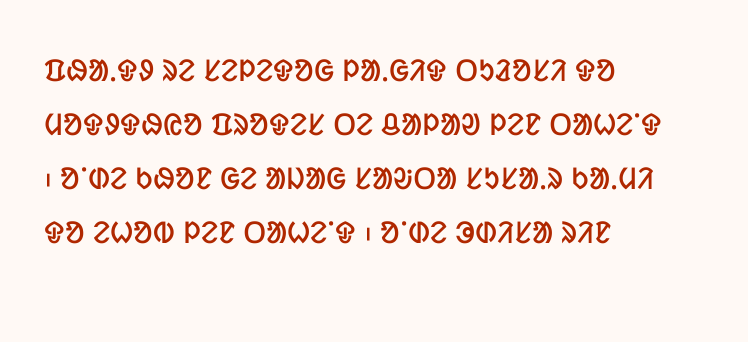ᱯᱷᱟᱹᱫᱽ ᱨᱮ ᱥᱮᱞᱮᱫᱚᱜ ᱞᱟᱹᱜᱤᱫ ᱛᱩᱲᱚᱥᱤ ᱫᱚ ᱢᱚᱫᱽᱫᱷᱭᱚ ᱯᱨᱚᱫᱮᱥ ᱛᱮ ᱪᱟᱞᱟᱣ ᱞᱮᱱ ᱛᱟᱦᱮᱸᱫ ᱾ ᱚᱸᱰᱮ ᱠᱷᱚᱱ ᱜᱮ ᱟᱡᱟᱜ ᱥᱟᱶᱛᱟ ᱥᱩᱥᱟᱹᱨ ᱠᱟᱹᱢᱤ ᱫᱚ ᱮᱦᱚᱵ ᱞᱮᱱ ᱛᱟᱦᱮᱸᱫ ᱾ ᱚᱸᱰᱮ ᱳᱰᱤᱥᱟ ᱨᱤᱱ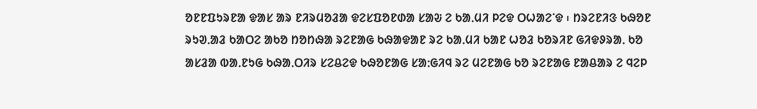ᱚᱱᱱᱯᱩᱨᱱᱟ ᱫᱟᱥ ᱟᱨ ᱱᱤᱨᱢᱚᱲᱟ ᱫᱮᱥᱯᱚᱱᱰᱟ ᱥᱟᱶ ᱮ ᱠᱟᱹᱢᱤ ᱞᱮᱫ ᱛᱦᱟᱮᱸᱫ ᱾ ᱴᱨᱮᱱᱤᱝ ᱠᱷᱚᱱ ᱨᱩᱣᱹᱟᱲ ᱠᱟᱛᱮ ᱟᱠᱚ ᱴᱚᱴᱷᱟ ᱨᱮᱱᱟᱜ ᱠᱷᱟᱫᱟᱱ ᱨᱮ ᱠᱟᱹᱢᱤ ᱠᱟᱱ ᱦᱚᱲ ᱠᱚᱨᱤᱱ ᱜᱤᱫᱽᱨᱟᱹ ᱠᱚ ᱟᱥᱲᱟ ᱵᱟᱹᱱᱩᱜ ᱠᱷᱟᱹᱛᱤᱨ ᱥᱮᱪᱮᱫ ᱠᱷᱚᱱᱟᱜ ᱥᱟᱺᱜᱤᱧ ᱨᱮ ᱢᱮᱱᱟᱜ ᱠᱚ ᱨᱮᱱᱟᱜ ᱱᱟᱪᱟᱨ ᱮ ᱧᱮᱞ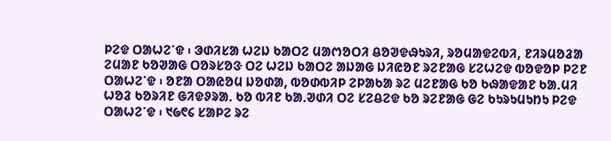ᱞᱮᱫ ᱛᱟᱦᱮᱸᱫ ᱾ ᱳᱰᱤᱥᱟ ᱦᱮᱡ ᱠᱟᱛᱮ ᱢᱟᱬᱚᱛᱤ ᱪᱚᱣᱫᱷᱩᱨᱤ, ᱨᱚᱢᱟᱫᱮᱵᱤ, ᱱᱤᱨᱢᱚᱲᱟ ᱮᱢᱟᱱ ᱠᱚᱣᱟᱜ ᱛᱚᱨᱥᱚᱝ ᱛᱮ ᱦᱮᱡ ᱠᱟᱛᱮ ᱟᱡᱟᱜ ᱡᱤᱭᱚᱱ ᱨᱮᱱᱟᱜ ᱥᱮᱦᱮᱫ ᱵᱚᱫᱚᱞ ᱞᱮᱱ ᱛᱟᱦᱮᱸᱫ ᱾ ᱚᱱᱟ ᱛᱟᱭᱚᱢ ᱡᱚᱰᱟ, ᱵᱚᱰᱵᱤᱞ ᱮᱞᱟᱠᱟ ᱨᱮ ᱢᱮᱱᱟᱜ ᱠᱚ ᱠᱷᱟᱫᱟᱱ ᱠᱟᱹᱢᱤ ᱦᱚᱲ ᱠᱚᱨᱤᱱ ᱜᱤᱫᱽᱨᱟᱹ ᱠᱚ ᱵᱤᱱ ᱠᱟᱹᱣᱰᱤ ᱛᱮ ᱥᱮᱪᱮᱫ ᱠᱚ ᱨᱮᱱᱟᱜ ᱜᱮ ᱠᱩᱨᱩᱢᱩᱴᱩ ᱞᱮᱫ ᱛᱟᱦᱮᱸᱫ ᱾ ᱑᱙᱖᱔ ᱥᱟᱞᱮ ᱨᱮ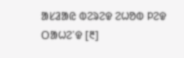ᱟᱥᱲᱟᱭ ᱵᱮᱨᱮᱫ ᱮᱦᱚᱵ ᱞᱮᱫ ᱛᱟᱦᱮᱸᱫ [᱓]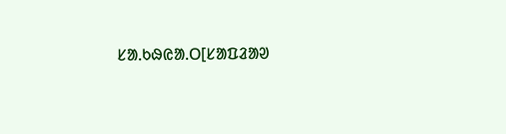ᱥᱟᱹᱠᱷᱭᱟᱹᱛ[ᱥᱟᱯᱲᱟᱣ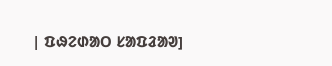| ᱯᱷᱮᱰᱟᱛ ᱥᱟᱯᱲᱟᱣ]